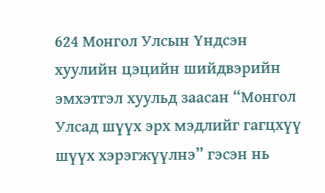624 Монгол Улсын Үндсэн хуулийн цэцийн шийдвэрийн эмхэтгэл хуульд заасан “Монгол Улсад шүүх эрх мэдлийг гагцхүү шүүх хэрэгжүүлнэ” гэсэн нь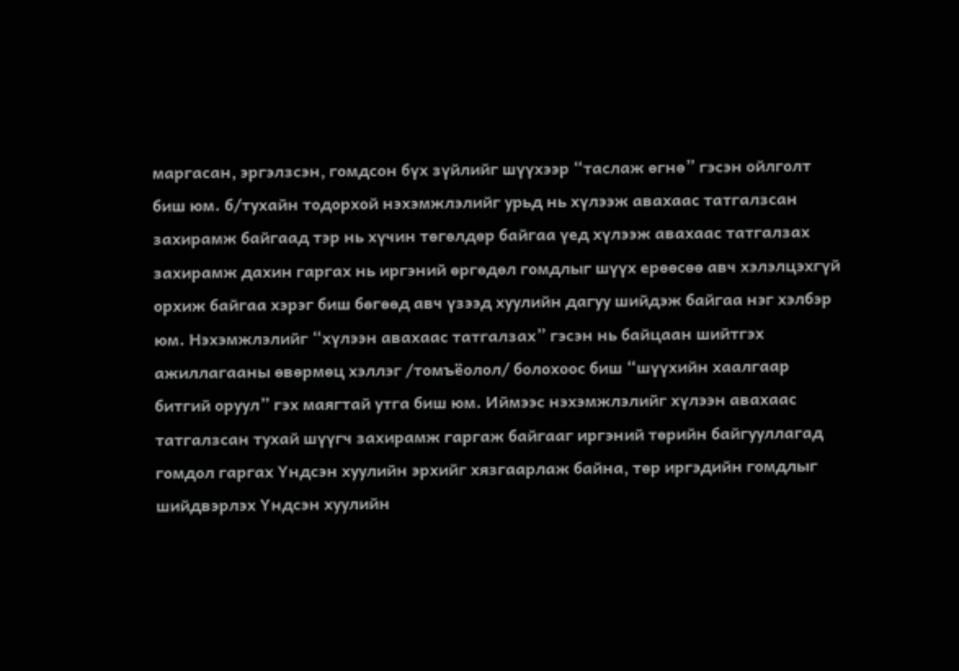маргасан, эргэлзсэн, гомдсон бүх зүйлийг шүүхээр “таслаж өгнө” гэсэн ойлголт биш юм. б/тухайн тодорхой нэхэмжлэлийг урьд нь хүлээж авахаас татгалзсан захирамж байгаад тэр нь хүчин төгөлдөр байгаа үед хүлээж авахаас татгалзах захирамж дахин гаргах нь иргэний өргөдөл гомдлыг шүүх ерөөсөө авч хэлэлцэхгүй орхиж байгаа хэрэг биш бөгөөд авч үзээд хуулийн дагуу шийдэж байгаа нэг хэлбэр юм. Нэхэмжлэлийг “хүлээн авахаас татгалзах” гэсэн нь байцаан шийтгэх ажиллагааны өвөрмөц хэллэг /томъёолол/ болохоос биш “шүүхийн хаалгаар битгий оруул” гэх маягтай утга биш юм. Иймээс нэхэмжлэлийг хүлээн авахаас татгалзсан тухай шүүгч захирамж гаргаж байгааг иргэний төрийн байгууллагад гомдол гаргах Үндсэн хуулийн эрхийг хязгаарлаж байна, төр иргэдийн гомдлыг шийдвэрлэх Үндсэн хуулийн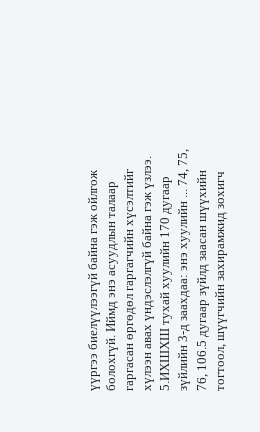үүргээ биелүүлээгүй байна гэж ойлгож болохгүй. Иймд энэ асуудлын талаар гаргасан өргөдөл гаргагчийн хүсэлтийг хүлээн авах үндэслэлгүй байна гэж үзлээ. 5.ИХШХШ тухай хуулийн 170 дугаар зүйлийн 3-д заахдаа: энэ хуулийн ... 74, 75, 76, 106.5 дугаар зүйлд заасан шүүхийн тогтоол, шүүгчийн захирамжид зохигч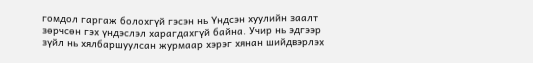гомдол гаргаж болохгүй гэсэн нь Үндсэн хуулийн заалт зөрчсөн гэх үндэслэл харагдахгүй байна. Учир нь эдгээр зүйл нь хялбаршуулсан журмаар хэрэг хянан шийдвэрлэх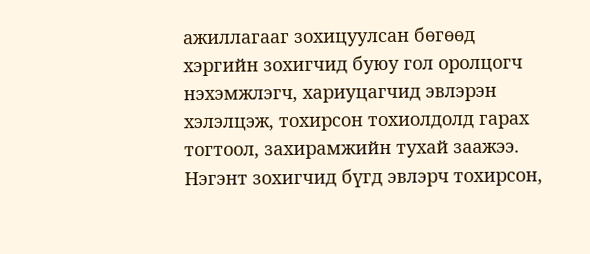ажиллагааг зохицуулсан бөгөөд хэргийн зохигчид буюу гол оролцогч нэхэмжлэгч, хариуцагчид эвлэрэн хэлэлцэж, тохирсон тохиолдолд гарах тогтоол, захирамжийн тухай заажээ. Нэгэнт зохигчид бүгд эвлэрч тохирсон,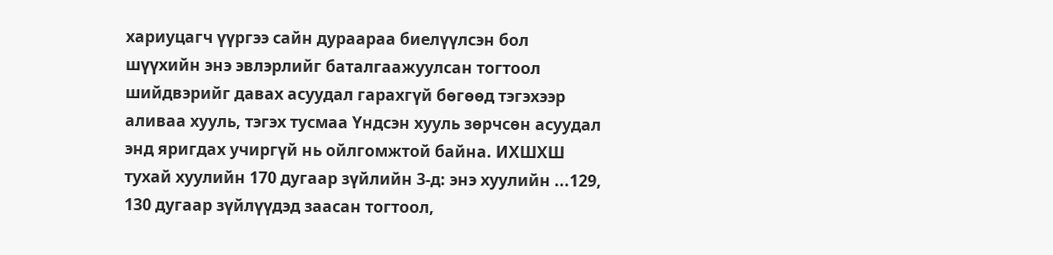хариуцагч үүргээ сайн дураараа биелүүлсэн бол шүүхийн энэ эвлэрлийг баталгаажуулсан тогтоол шийдвэрийг давах асуудал гарахгүй бөгөөд тэгэхээр аливаа хууль, тэгэх тусмаа Үндсэн хууль зөрчсөн асуудал энд яригдах учиргүй нь ойлгомжтой байна. ИХШХШ тухай хуулийн 170 дугаар зүйлийн 3-д: энэ хуулийн ...129, 130 дугаар зүйлүүдэд заасан тогтоол,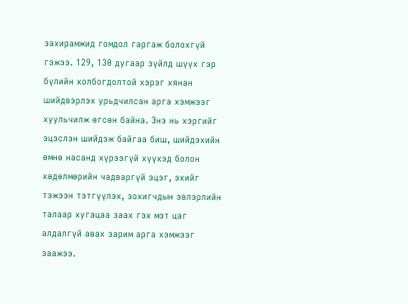захирамжид гомдол гаргаж болохгүй гэжээ. 129, 130 дугаар зүйлд шүүх гэр бүлийн холбогдолтой хэрэг хянан шийдвэрлэх урьдчилсан арга хэмжээг хуульчилж өгсөн байна. Энэ нь хэргийг эцэслэн шийдэж байгаа биш, шийдэхийн өмнө насанд хүрээгүй хүүхэд болон хөдөлмөрийн чадваргүй эцэг, эхийг тэжээн тэтгүүлэх, зохигчдын эвлэрлийн талаар хугацаа заах гэх мэт цаг алдалгүй авах зарим арга хэмжээг заажээ.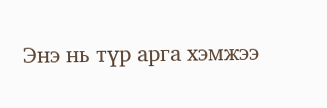Энэ нь түр арга хэмжээ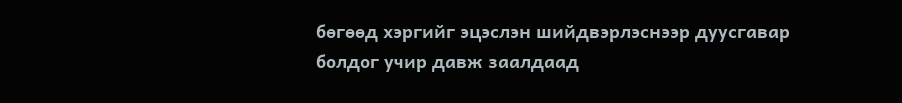бөгөөд хэргийг эцэслэн шийдвэрлэснээр дуусгавар болдог учир давж заалдаад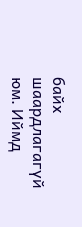байх шаардлагагүй юм. Иймд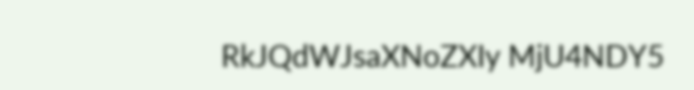RkJQdWJsaXNoZXIy MjU4NDY5